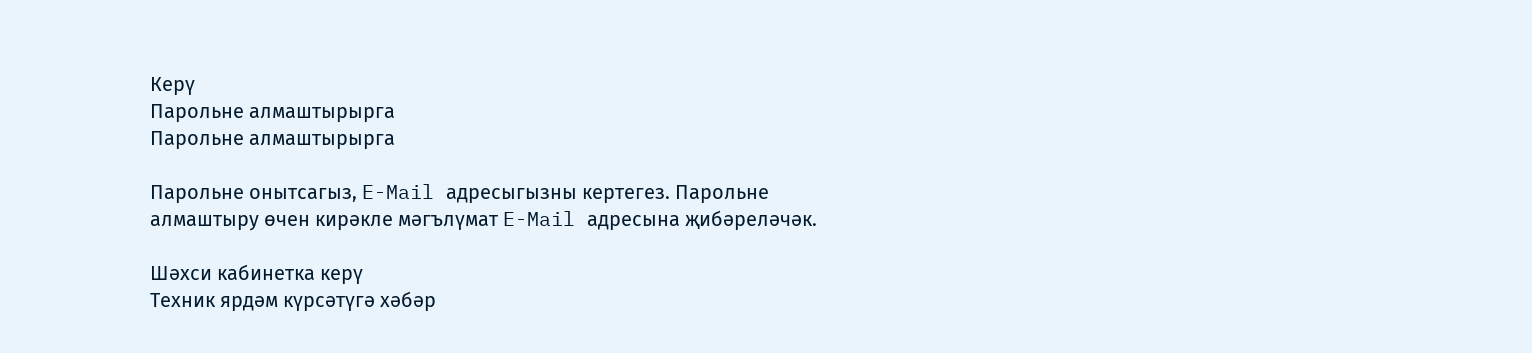Керү
Парольне алмаштырырга
Парольне алмаштырырга

Парольне онытсагыз, E-Mail адресыгызны кертегез. Парольне алмаштыру өчен кирәкле мәгълүмат E-Mail адресына җибәреләчәк.

Шәхси кабинетка керү
Техник ярдәм күрсәтүгә хәбәр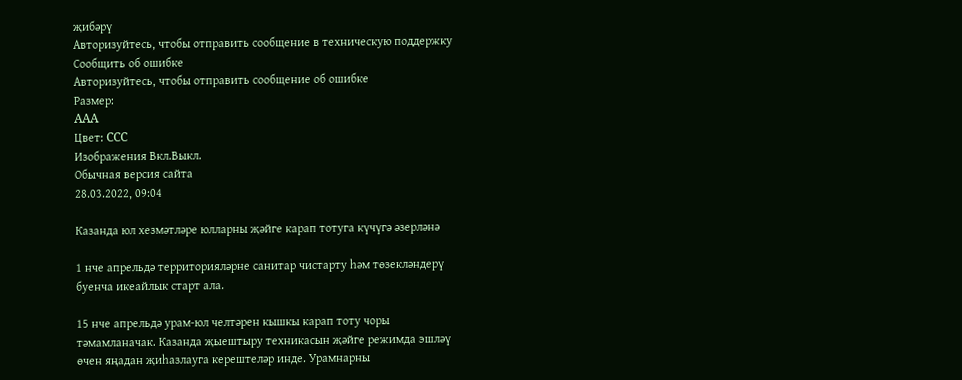җибәрү
Авторизуйтесь, чтобы отправить сообщение в техническую поддержку
Сообщить об ошибке
Авторизуйтесь, чтобы отправить сообщение об ошибке
Размер:
AAA
Цвет: CCC
Изображения Вкл.Выкл.
Обычная версия сайта
28.03.2022, 09:04

Казанда юл хезмәтләре юлларны җәйге карап тотуга күчүгә әзерләнә

1 нче апрельдә территорияләрне санитар чистарту һәм төзекләндерү буенча икеайлык старт ала.

15 нче апрельдә урам-юл челтәрен кышкы карап тоту чоры тәмамланачак. Казанда җыештыру техникасын җәйге режимда эшләү өчен яңадан җиһазлауга керештеләр инде. Урамнарны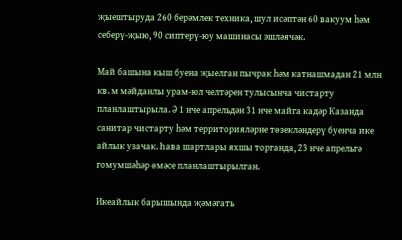җыештыруда 260 берәмлек техника, шул исәптән 60 вакуум һәм себерү-җыю, 90 сиптерү-юу машинасы эшләячәк.

Май башына кыш буена җыелган пычрак һәм катнашмадан 21 млн кв. м мәйданлы урам-юл челтәрен тулысынча чистарту планлаштырыла. Ә 1 нче апрельдән 31 нче майга кадәр Казанда санитар чистарту һәм территорияләрне төзекләндерү буенча ике айлык узачак. Һава шартлары яхшы торганда, 23 нче апрельгә гомумшәһәр өмәсе планлаштырылган.

Икеайлык барышында җәмәгать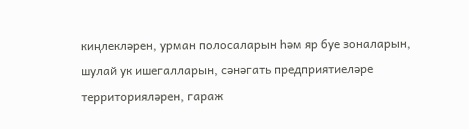киңлекләрен, урман полосаларын һәм яр буе зоналарын, шулай ук ишегалларын, сәнәгать предприятиеләре территорияләрен, гараж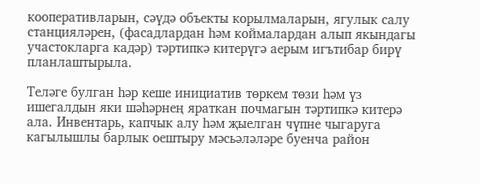кооперативларын, сәүдә объекты корылмаларын, ягулык салу станцияләрен, (фасадлардан һәм коймалардан алып якындагы участокларга кадәр) тәртипкә китерүгә аерым игътибар бирү планлаштырыла.

Теләге булган һәр кеше инициатив төркем төзи һәм үз ишегалдын яки шәһәрнең яраткан почмагын тәртипкә китерә ала. Инвентарь, капчык алу һәм җыелган чүпне чыгаруга кагылышлы барлык оештыру мәсьәләләре буенча район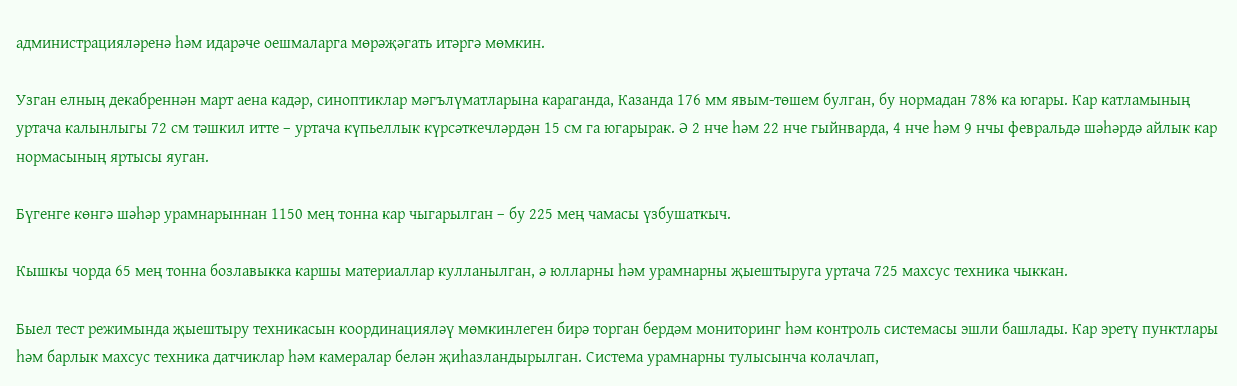администрацияләренә һәм идарәче оешмаларга мөрәҗәгать итәргә мөмкин.

Узган елның декабреннән март аена кадәр, синоптиклар мәгълүматларына караганда, Казанда 176 мм явым-төшем булган, бу нормадан 78% ка югары. Кар катламының уртача калынлыгы 72 см тәшкил итте – уртача күпьеллык күрсәткечләрдән 15 см га югарырак. Ә 2 нче һәм 22 нче гыйнварда, 4 нче һәм 9 нчы февральдә шәһәрдә айлык кар нормасының яртысы яуган.

Бүгенге көнгә шәһәр урамнарыннан 1150 мең тонна кар чыгарылган – бу 225 мең чамасы үзбушаткыч.

Кышкы чорда 65 мең тонна бозлавыкка каршы материаллар кулланылган, ә юлларны һәм урамнарны җыештыруга уртача 725 махсус техника чыккан.

Быел тест режимында җыештыру техникасын координацияләү мөмкинлеген бирә торган бердәм мониторинг һәм контроль системасы эшли башлады. Кар эретү пунктлары һәм барлык махсус техника датчиклар һәм камералар белән җиһазландырылган. Система урамнарны тулысынча колачлап,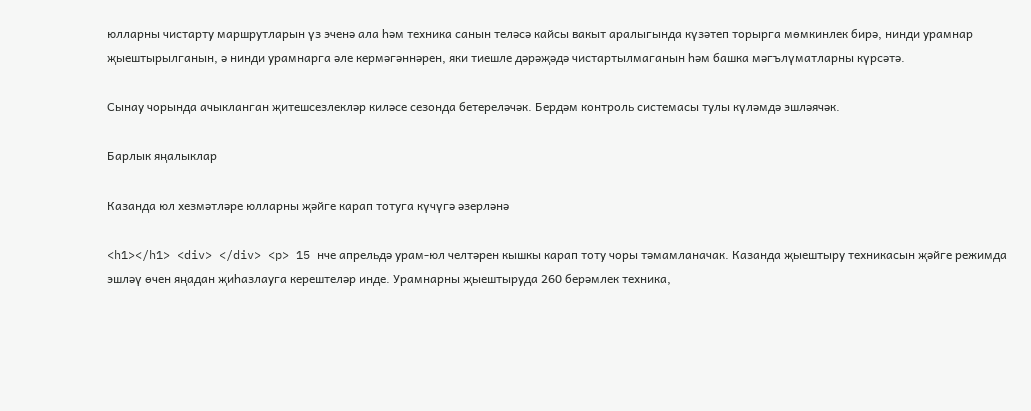юлларны чистарту маршрутларын үз эченә ала һәм техника санын теләсә кайсы вакыт аралыгында күзәтеп торырга мөмкинлек бирә, нинди урамнар җыештырылганын, ә нинди урамнарга әле кермәгәннәрен, яки тиешле дәрәҗәдә чистартылмаганын һәм башка мәгълүматларны күрсәтә.

Сынау чорында ачыкланган җитешсезлекләр киләсе сезонда бетереләчәк. Бердәм контроль системасы тулы күләмдә эшләячәк.

Барлык яңалыклар

Казанда юл хезмәтләре юлларны җәйге карап тотуга күчүгә әзерләнә

<h1></h1> <div> </div> <p> 15 нче апрельдә урам-юл челтәрен кышкы карап тоту чоры тәмамланачак. Казанда җыештыру техникасын җәйге режимда эшләү өчен яңадан җиһазлауга керештеләр инде. Урамнарны җыештыруда 260 берәмлек техника,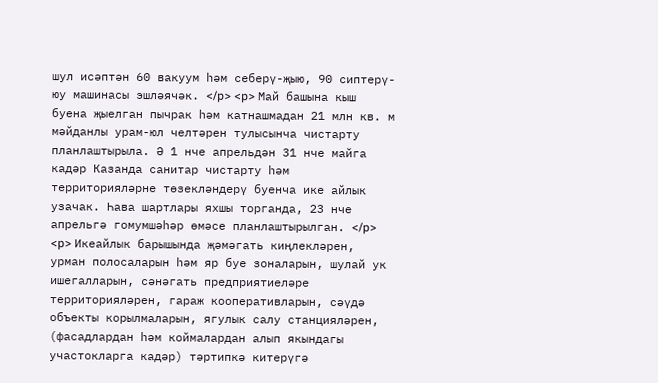шул исәптән 60 вакуум һәм себерү-җыю, 90 сиптерү-юу машинасы эшләячәк. </p> <p> Май башына кыш буена җыелган пычрак һәм катнашмадан 21 млн кв. м мәйданлы урам-юл челтәрен тулысынча чистарту планлаштырыла. Ә 1 нче апрельдән 31 нче майга кадәр Казанда санитар чистарту һәм территорияләрне төзекләндерү буенча ике айлык узачак. Һава шартлары яхшы торганда, 23 нче апрельгә гомумшәһәр өмәсе планлаштырылган. </p> <p> Икеайлык барышында җәмәгать киңлекләрен, урман полосаларын һәм яр буе зоналарын, шулай ук ишегалларын, сәнәгать предприятиеләре территорияләрен, гараж кооперативларын, сәүдә объекты корылмаларын, ягулык салу станцияләрен, (фасадлардан һәм коймалардан алып якындагы участокларга кадәр) тәртипкә китерүгә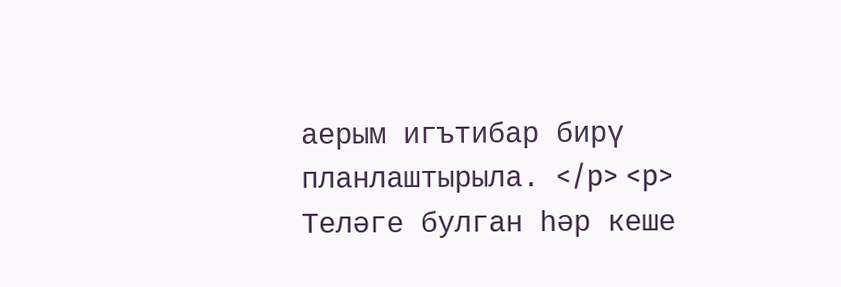аерым игътибар бирү планлаштырыла. </p> <p> Теләге булган һәр кеше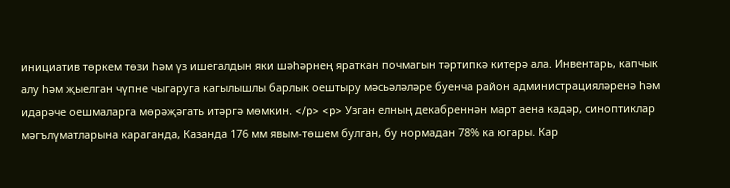инициатив төркем төзи һәм үз ишегалдын яки шәһәрнең яраткан почмагын тәртипкә китерә ала. Инвентарь, капчык алу һәм җыелган чүпне чыгаруга кагылышлы барлык оештыру мәсьәләләре буенча район администрацияләренә һәм идарәче оешмаларга мөрәҗәгать итәргә мөмкин. </p> <p> Узган елның декабреннән март аена кадәр, синоптиклар мәгълүматларына караганда, Казанда 176 мм явым-төшем булган, бу нормадан 78% ка югары. Кар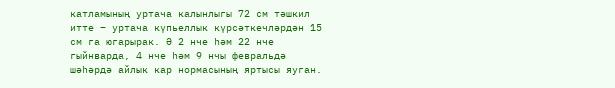катламының уртача калынлыгы 72 см тәшкил итте – уртача күпьеллык күрсәткечләрдән 15 см га югарырак. Ә 2 нче һәм 22 нче гыйнварда, 4 нче һәм 9 нчы февральдә шәһәрдә айлык кар нормасының яртысы яуган.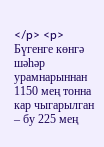</p> <p> Бүгенге көнгә шәһәр урамнарыннан 1150 мең тонна кар чыгарылган – бу 225 мең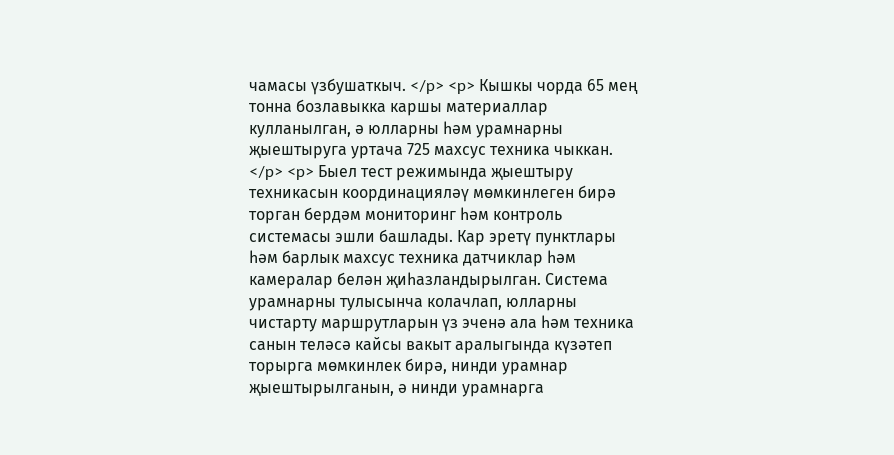чамасы үзбушаткыч. </p> <p> Кышкы чорда 65 мең тонна бозлавыкка каршы материаллар кулланылган, ә юлларны һәм урамнарны җыештыруга уртача 725 махсус техника чыккан. </p> <p> Быел тест режимында җыештыру техникасын координацияләү мөмкинлеген бирә торган бердәм мониторинг һәм контроль системасы эшли башлады. Кар эретү пунктлары һәм барлык махсус техника датчиклар һәм камералар белән җиһазландырылган. Система урамнарны тулысынча колачлап, юлларны чистарту маршрутларын үз эченә ала һәм техника санын теләсә кайсы вакыт аралыгында күзәтеп торырга мөмкинлек бирә, нинди урамнар җыештырылганын, ә нинди урамнарга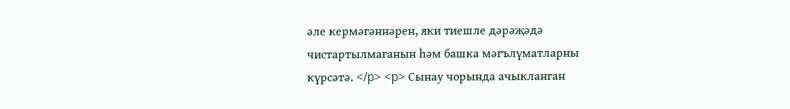әле кермәгәннәрен, яки тиешле дәрәҗәдә чистартылмаганын һәм башка мәгълүматларны күрсәтә. </p> <p> Сынау чорында ачыкланган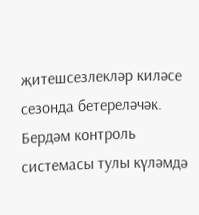җитешсезлекләр киләсе сезонда бетереләчәк. Бердәм контроль системасы тулы күләмдә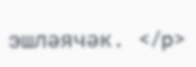эшләячәк. </p>